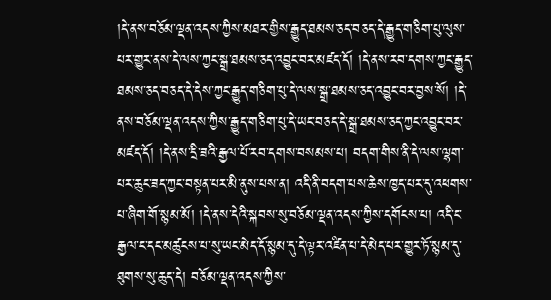།དེ་ནས་བཅོམ་ལྡན་འདས་ཀྱིས་མཐར་གྱིས་རྒྱུད་ཐམས་ཅད་བཅད་དེ་རྒྱུད་གཅིག་པུ་ལུས་པར་གྱུར་ནས་དེ་ལས་ཀྱང་སྒྲ་ཐམས་ཅད་འབྱུང་བར་མཛད་དོ། །དེ་ནས་རབ་དགས་ཀྱང་རྒྱུད་ཐམས་ཅད་བཅད་དེ་དེས་ཀྱང་རྒྱུད་གཅིག་པུ་དེ་ལས་སྒྲ་ཐམས་ཅད་འབྱུང་བར་བྱས་སོ། །དེ་ནས་བཅོམ་ལྡན་འདས་ཀྱིས་རྒྱུད་གཅིག་པུ་དེ་ཡང་བཅད་དེ་སྒྲ་ཐམས་ཅད་ཀྱང་འབྱུང་བར་མཛད་དོ། །དེ་ནས་དྲི་ཟའི་རྒྱལ་པོ་རབ་དགས་བསམས་པ། བདག་གིས་ནི་དེ་ལས་ལྷག་པར་ཆུང་ཟད་ཀྱང་བསྟན་པར་མི་ནུས་པས་ན། འདི་ནི་བདག་པས་ཆེས་ཁྱད་པར་དུ་འཕགས་པ་ཞིག་གོ་སྙམ་མོ། །དེ་ནས་དེའི་སྐབས་སུ་བཅོམ་ལྡན་འདས་ཀྱིས་དགོངས་པ། འདི་ང་རྒྱལ་ང་དང་མཚུངས་པ་སུ་ཡང་མེད་དོ་སྙམ་དུ་དེ་ལྟར་འཛིན་པ་དེ་མེད་པར་གྱུར་ཏོ་སྙམ་དུ་ཐུགས་སུ་ཆུད་དེ། བཅོམ་ལྡན་འདས་ཀྱིས་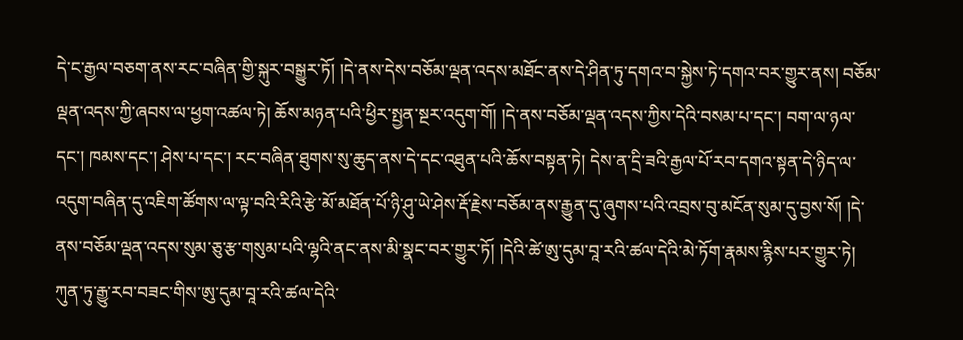དེ་ང་རྒྱལ་བཅག་ནས་རང་བཞིན་གྱི་སྐུར་བསྒྱུར་ཏོ། །དེ་ནས་དེས་བཅོམ་ལྡན་འདས་མཐོང་ནས་དེ་ཤིན་ཏུ་དགའ་བ་སྐྱེས་ཏེ་དགའ་བར་གྱུར་ནས། བཅོམ་ལྡན་འདས་ཀྱི་ཞབས་ལ་ཕྱག་འཚལ་ཏེ། ཆོས་མཉན་པའི་ཕྱིར་སྤྱན་སྔར་འདུག་གོ། །དེ་ནས་བཅོམ་ལྡན་འདས་ཀྱིས་དེའི་བསམ་པ་དང་། བག་ལ་ཉལ་དང་། ཁམས་དང་། ཤེས་པ་དང་། རང་བཞིན་ཐུགས་སུ་ཆུད་ནས་དེ་དང་འཐུན་པའི་ཆོས་བསྟན་ཏེ། དེས་ན་དྲི་ཟའི་རྒྱལ་པོ་རབ་དགའ་སྟན་དེ་ཉིད་ལ་འདུག་བཞིན་དུ་འཇིག་ཚོགས་ལ་ལྟ་བའི་རིའི་རྩེ་མོ་མཐོན་པོ་ཉི་ཤུ་ཡེ་ཤེས་རྡོ་རྗེས་བཅོམ་ནས་རྒྱུན་དུ་ཞུགས་པའི་འབྲས་བུ་མངོན་སུམ་དུ་བྱས་སོ། །དེ་ནས་བཅོམ་ལྡན་འདས་སུམ་ཅུ་རྩ་གསུམ་པའི་ལྷའི་ནང་ནས་མི་སྣང་བར་གྱུར་ཏོ། །དེའི་ཚེ་ཨུ་དུམ་བཱ་རའི་ཚལ་དེའི་མེ་ཏོག་རྣམས་རྙིས་པར་གྱུར་ཏེ། ཀུན་ཏུ་རྒྱུ་རབ་བཟང་གིས་ཨུ་དུམ་བཱ་རའི་ཚལ་དེའི་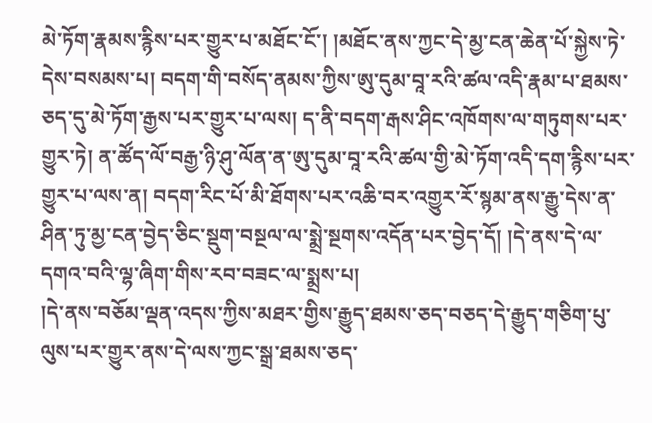མེ་ཏོག་རྣམས་རྙིས་པར་གྱུར་པ་མཐོང་ངོ་། །མཐོང་ནས་ཀྱང་དེ་མྱ་ངན་ཆེན་པོ་སྐྱེས་ཏེ་དེས་བསམས་པ། བདག་གི་བསོད་ནམས་ཀྱིས་ཨུ་དུམ་བཱ་རའི་ཚལ་འདི་རྣམ་པ་ཐམས་ཅད་དུ་མེ་ཏོག་རྒྱས་པར་གྱུར་པ་ལས། ད་ནི་བདག་རྒས་ཤིང་འཁོགས་ལ་གཏུགས་པར་གྱུར་ཏེ། ན་ཚོད་ལོ་བརྒྱ་ཉི་ཤུ་ལོན་ན་ཨུ་དུམ་བཱ་རའི་ཚལ་གྱི་མེ་ཏོག་འདི་དག་རྙིས་པར་གྱུར་པ་ལས་ན། བདག་རིང་པོ་མི་ཐོགས་པར་འཆི་བར་འགྱུར་རོ་སྙམ་ནས་རྒྱུ་དེས་ན་ཤིན་ཏུ་མྱ་ངན་བྱེད་ཅིང་སྡུག་བསྔལ་ལ་སྨྲེ་སྔགས་འདོན་པར་བྱེད་དོ། །དེ་ནས་དེ་ལ་དགའ་བའི་ལྷ་ཞིག་གིས་རབ་བཟང་ལ་སྨྲས་པ།
།དེ་ནས་བཅོམ་ལྡན་འདས་ཀྱིས་མཐར་གྱིས་རྒྱུད་ཐམས་ཅད་བཅད་དེ་རྒྱུད་གཅིག་པུ་ལུས་པར་གྱུར་ནས་དེ་ལས་ཀྱང་སྒྲ་ཐམས་ཅད་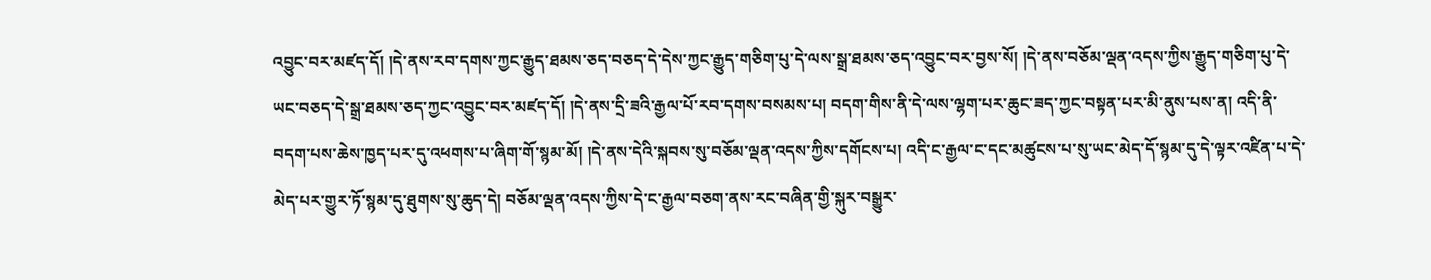འབྱུང་བར་མཛད་དོ། །དེ་ནས་རབ་དགས་ཀྱང་རྒྱུད་ཐམས་ཅད་བཅད་དེ་དེས་ཀྱང་རྒྱུད་གཅིག་པུ་དེ་ལས་སྒྲ་ཐམས་ཅད་འབྱུང་བར་བྱས་སོ། །དེ་ནས་བཅོམ་ལྡན་འདས་ཀྱིས་རྒྱུད་གཅིག་པུ་དེ་ཡང་བཅད་དེ་སྒྲ་ཐམས་ཅད་ཀྱང་འབྱུང་བར་མཛད་དོ། །དེ་ནས་དྲི་ཟའི་རྒྱལ་པོ་རབ་དགས་བསམས་པ། བདག་གིས་ནི་དེ་ལས་ལྷག་པར་ཆུང་ཟད་ཀྱང་བསྟན་པར་མི་ནུས་པས་ན། འདི་ནི་བདག་པས་ཆེས་ཁྱད་པར་དུ་འཕགས་པ་ཞིག་གོ་སྙམ་མོ། །དེ་ནས་དེའི་སྐབས་སུ་བཅོམ་ལྡན་འདས་ཀྱིས་དགོངས་པ། འདི་ང་རྒྱལ་ང་དང་མཚུངས་པ་སུ་ཡང་མེད་དོ་སྙམ་དུ་དེ་ལྟར་འཛིན་པ་དེ་མེད་པར་གྱུར་ཏོ་སྙམ་དུ་ཐུགས་སུ་ཆུད་དེ། བཅོམ་ལྡན་འདས་ཀྱིས་དེ་ང་རྒྱལ་བཅག་ནས་རང་བཞིན་གྱི་སྐུར་བསྒྱུར་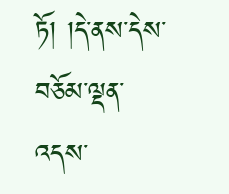ཏོ། །དེ་ནས་དེས་བཅོམ་ལྡན་འདས་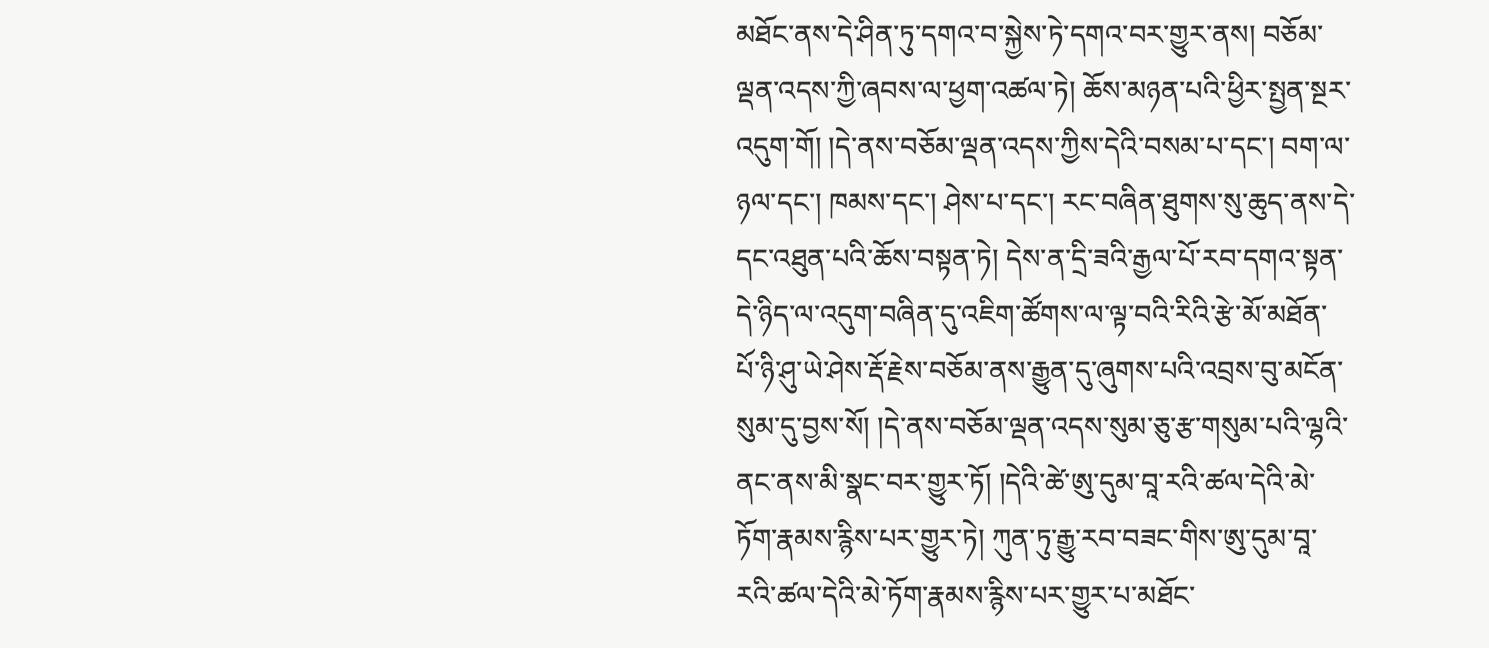མཐོང་ནས་དེ་ཤིན་ཏུ་དགའ་བ་སྐྱེས་ཏེ་དགའ་བར་གྱུར་ནས། བཅོམ་ལྡན་འདས་ཀྱི་ཞབས་ལ་ཕྱག་འཚལ་ཏེ། ཆོས་མཉན་པའི་ཕྱིར་སྤྱན་སྔར་འདུག་གོ། །དེ་ནས་བཅོམ་ལྡན་འདས་ཀྱིས་དེའི་བསམ་པ་དང་། བག་ལ་ཉལ་དང་། ཁམས་དང་། ཤེས་པ་དང་། རང་བཞིན་ཐུགས་སུ་ཆུད་ནས་དེ་དང་འཐུན་པའི་ཆོས་བསྟན་ཏེ། དེས་ན་དྲི་ཟའི་རྒྱལ་པོ་རབ་དགའ་སྟན་དེ་ཉིད་ལ་འདུག་བཞིན་དུ་འཇིག་ཚོགས་ལ་ལྟ་བའི་རིའི་རྩེ་མོ་མཐོན་པོ་ཉི་ཤུ་ཡེ་ཤེས་རྡོ་རྗེས་བཅོམ་ནས་རྒྱུན་དུ་ཞུགས་པའི་འབྲས་བུ་མངོན་སུམ་དུ་བྱས་སོ། །དེ་ནས་བཅོམ་ལྡན་འདས་སུམ་ཅུ་རྩ་གསུམ་པའི་ལྷའི་ནང་ནས་མི་སྣང་བར་གྱུར་ཏོ། །དེའི་ཚེ་ཨུ་དུམ་བཱ་རའི་ཚལ་དེའི་མེ་ཏོག་རྣམས་རྙིས་པར་གྱུར་ཏེ། ཀུན་ཏུ་རྒྱུ་རབ་བཟང་གིས་ཨུ་དུམ་བཱ་རའི་ཚལ་དེའི་མེ་ཏོག་རྣམས་རྙིས་པར་གྱུར་པ་མཐོང་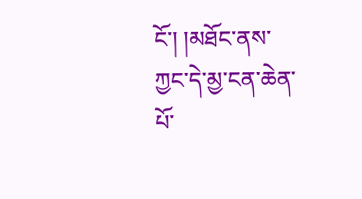ངོ་། །མཐོང་ནས་ཀྱང་དེ་མྱ་ངན་ཆེན་པོ་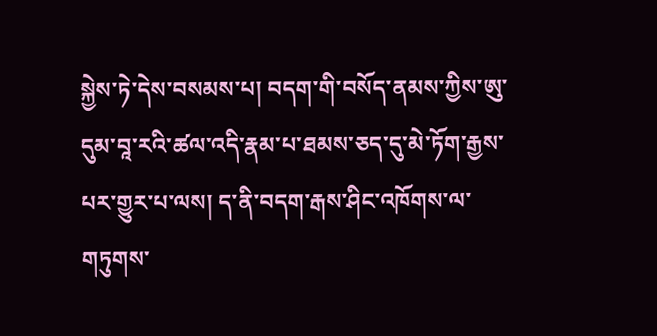སྐྱེས་ཏེ་དེས་བསམས་པ། བདག་གི་བསོད་ནམས་ཀྱིས་ཨུ་དུམ་བཱ་རའི་ཚལ་འདི་རྣམ་པ་ཐམས་ཅད་དུ་མེ་ཏོག་རྒྱས་པར་གྱུར་པ་ལས། ད་ནི་བདག་རྒས་ཤིང་འཁོགས་ལ་གཏུགས་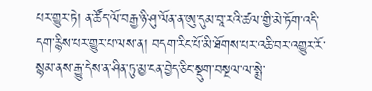པར་གྱུར་ཏེ། ན་ཚོད་ལོ་བརྒྱ་ཉི་ཤུ་ལོན་ན་ཨུ་དུམ་བཱ་རའི་ཚལ་གྱི་མེ་ཏོག་འདི་དག་རྙིས་པར་གྱུར་པ་ལས་ན། བདག་རིང་པོ་མི་ཐོགས་པར་འཆི་བར་འགྱུར་རོ་སྙམ་ནས་རྒྱུ་དེས་ན་ཤིན་ཏུ་མྱ་ངན་བྱེད་ཅིང་སྡུག་བསྔལ་ལ་སྨྲེ་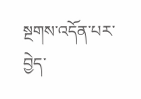སྔགས་འདོན་པར་བྱེད་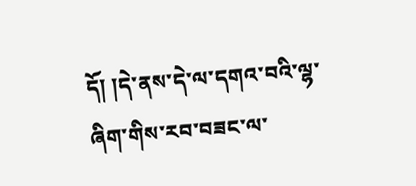དོ། །དེ་ནས་དེ་ལ་དགའ་བའི་ལྷ་ཞིག་གིས་རབ་བཟང་ལ་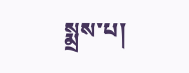སྨྲས་པ།